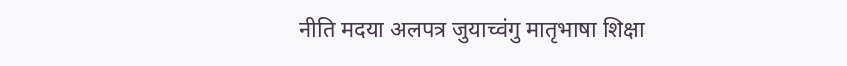नीति मदया अलपत्र जुयाच्वंगु मातृभाषा शिक्षा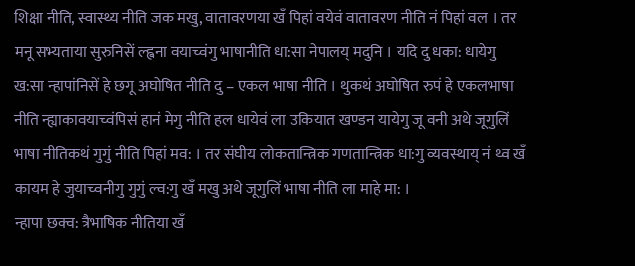शिक्षा नीति, स्वास्थ्य नीति जक मखु, वातावरणया खँ पिहां वयेवं वातावरण नीति नं पिहां वल । तर मनू सभ्यताया सुरुनिसें ल्ह्वना वयाच्वंगु भाषानीति धा:सा नेपालय् मदुनि । यदि दु धका: धायेगु ख:सा न्हापांनिसें हे छगू अघोषित नीति दु – एकल भाषा नीति । थुकथं अघोषित रुपं हे एकलभाषा नीति न्ह्याकावयाच्वंपिसं हानं मेगु नीति हल धायेवं ला उकियात खण्डन यायेगु जू वनी अथे जूगुलिं भाषा नीतिकथं गुगुं नीति पिहां मव: । तर संघीय लोकतान्त्रिक गणतान्त्रिक धा:गु व्यवस्थाय् नं थ्व खँ कायम हे जुयाच्वनीगु गुगुं ल्व:गु खँ मखु अथे जूगुलिं भाषा नीति ला माहे मा: ।
न्हापा छक्व: त्रैभाषिक नीतिया खँ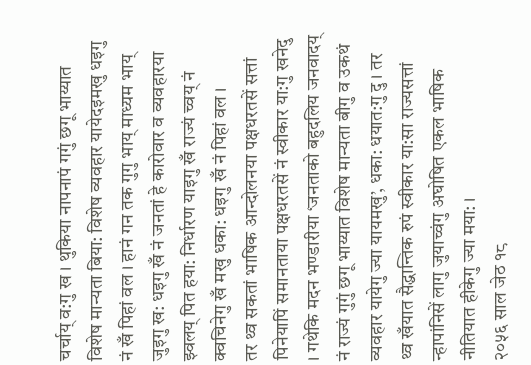चर्चाय् व:गु ख । थुकिया नापनापं गगुं छगू भाय्यात विशेष मान्यता बिया: विशेष व्यवहार यायेदइमखु धइगु नं खँ पिहां वल । हानं गन तक गुगु भाय् माध्यम भाय् जुइगु ख: धइगु खँ नं जनतां हे कारोवार व व्यवहारया झ्वलय् पित हया: निर्धारण याइगु खँ राज्यं च्वय् नं क्वचिनेगु खँ मखु धका: धइगु खँ नं पिहां वल ।
तर थ्व सकतां भाषिक आन्दोलनया पक्षधरतसें सत्तां पिनेयापिं समानताया पक्षधरतसें नं स्वीकार या:गु खनेदु । गथेकि मदन भण्डारीया ‘जनताको बहुदलिय जनवादय् नं राज्यं गुगुं छगू भाय्यात विशेष मान्यता बीगु व उकथं व्यवहार यायेगु ज्या यायमखु’, धका: धयात:गु दु । तर थ्व खँयात सैद्धान्तिक रुपं स्वीकार या:सा राज्यसत्तां न्हापांनिसें लागु जुयाच्वंगु अघोषित एकल भाषिक नीतियात हीकेगु ज्या मया: ।
२०५६ साल जेठ १८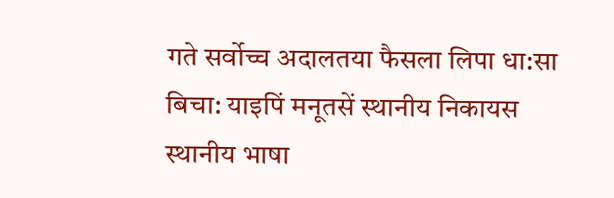गते सर्वोच्च अदालतया फैसला लिपा धा:सा बिचा: याइपिं मनूतसें स्थानीय निकायस स्थानीय भाषा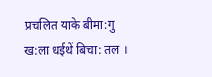प्रचलित याके बीमा:गु ख:ला धईथें बिचा: तल ।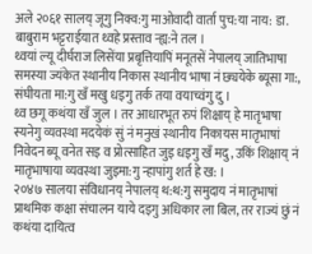अले २०६१ सालय् जूगु निक्व:गु माओवादी वार्ता पुच:या नाय: डा. बाबुराम भट्टराईयात थ्वहे प्रस्ताव न्ह्य:ने तल ।
थ्वयां ल्यू दीर्घराज लिसेंया प्रबृत्तियापिं मनूतसें नेपालय् जातिभाषा समस्या ज्यंकेत स्थानीय निकास स्थानीय भाषा नं छ्ययेके ब्यूसा गा:, संघीयता मा:गु खँ मखु धइगु तर्क तया वयाच्वंगु दु ।
थ्व छगू कथंया खँ जुल । तर आधारभूत रुपं शिक्षाय् हे मातृभाषा स्यनेगु व्यवस्था मदयेकं सुं नं मनुखं स्थानीय निकायस मातृभाषां निवेदन ब्यू वनेत सइ व प्रोत्साहित जुइ धइगु खँ मदु, उकिं शिक्षाय् नं मातृभाषाया व्यवस्था जुइमा:गु न्हापांगु शर्त हे ख: ।
२०४७ सालया संविधानय् नेपालय् थ:थ:गु समुदाय नं मातृभाषां प्राथमिक कक्षा संचालन याये दइगु अधिकार ला बिल, तर राज्यं छुं नं कथंया दायित्व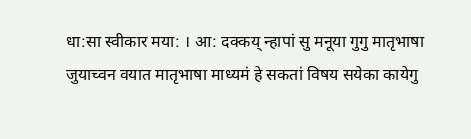धा:सा स्वीकार मया: । आ: दक्कय् न्हापां सु मनूया गुगु मातृभाषा जुयाच्वन वयात मातृभाषा माध्यमं हे सकतां विषय सयेका कायेगु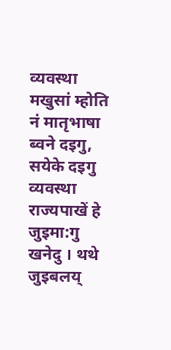व्यवस्था मखुसां म्होति नं मातृभाषा ब्वने दइगु, सयेके दइगु व्यवस्था राज्यपाखें हे जुइमा:गु खनेदु । थथे जुइबलय्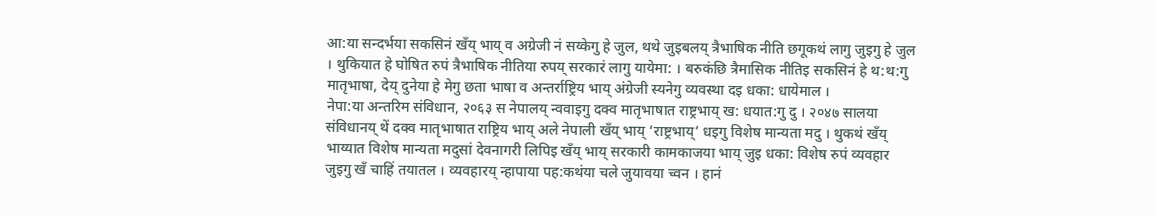आ:या सन्दर्भया सकसिनं खँय् भाय् व अग्रेजी नं सय्केगु हे जुल, थथे जुइबलय् त्रैभाषिक नीति छगूकथं लागु जुइगु हे जुल । थुकियात हे घोषित रुपं त्रैभाषिक नीतिया रुपय् सरकारं लागु यायेमा: । बरुकंछि त्रैमासिक नीतिइ सकसिनं हे थ:थ:गु मातृभाषा, देय् दुनेया हे मेगु छता भाषा व अन्तर्राष्ट्रिय भाय् अंग्रेजी स्यनेगु व्यवस्था दइ धका: धायेमाल ।
नेपा:या अन्तरिम संविधान, २०६३ स नेपालय् न्ववाइगु दक्व मातृभाषात राष्ट्रभाय् ख: धयात:गु दु । २०४७ सालया संविधानय् थें दक्व मातृभाषात राष्ट्रिय भाय् अले नेपाली खँय् भाय् ‘राष्ट्रभाय्’ धइगु विशेष मान्यता मदु । थुकथं खँय् भाय्यात विशेष मान्यता मदुसां देवनागरी लिपिइ खँय् भाय् सरकारी कामकाजया भाय् जुइ धका: विशेष रुपं व्यवहार जुइगु खँ चाहिं तयातल । व्यवहारय् न्हापाया पह:कथंया चले जुयावया च्वन । हानं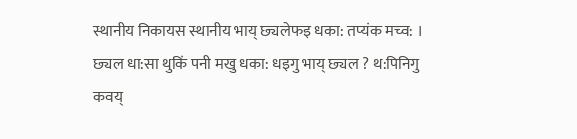स्थानीय निकायस स्थानीय भाय् छ्यलेफइ धका: तप्यंक मच्व: । छ्यल धा:सा थुकिं पनी मखु धका: धइगु भाय् छ्यल ? थ:पिनिगु कवय्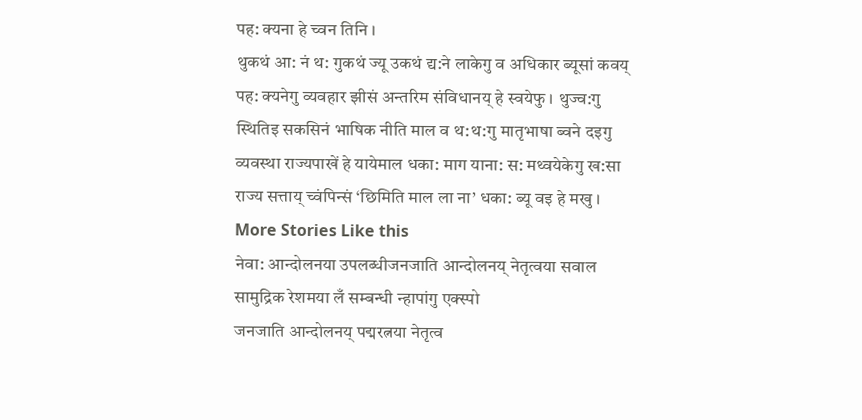पह: क्यना हे च्वन तिनि ।
थुकथं आ: नं थ: गुकथं ज्यू उकथं द्य:ने लाकेगु व अधिकार ब्यूसां कवय् पह: क्यनेगु व्यवहार झीसं अन्तरिम संविधानय् हे स्वयेफु । थुज्व:गु स्थितिइ सकसिनं भाषिक नीति माल व थ:थ:गु मातृभाषा ब्वने दइगु व्यवस्था राज्यपाखें हे यायेमाल धका: माग याना: स: मथ्वयेकेगु ख:सा राज्य सत्ताय् च्वंपिन्सं ‘छिमिति माल ला ना’ धका: ब्यू वइ हे मखु ।
More Stories Like this
नेवा: आन्दोलनया उपलब्धीजनजाति आन्दोलनय् नेतृत्वया सवाल
सामुद्रिक रेशमया लँ सम्बन्धी न्हापांगु एक्स्पो
जनजाति आन्दोलनय् पद्मरत्नया नेतृत्व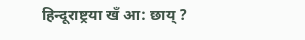हिन्दूराष्ट्रया खँ आ: छाय् ?